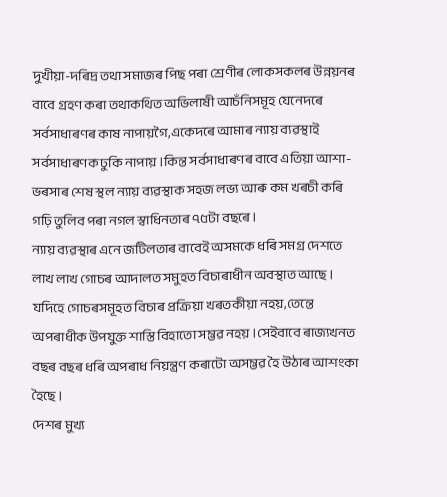দুখীয়া-দৰিদ্ৰ তথা সমাজৰ পিছ পৰা শ্ৰেণীৰ লোকসকলৰ উন্নয়নৰ বাবে গ্ৰহণ কৰা তথাকথিত অভিলাষী আচঁনিসমূহ যেনেদৰে সৰ্বসাধাৰণৰ কাষ নাপায়গৈ,একেদৰে আমাৰ ন্যায় ব্যৱস্থাই সৰ্বসাধাৰণক ঢুকি নাপায়।কিন্ত সৰ্বসাধাৰণৰ বাবে এতিয়া আশা-ভৰসাৰ শেষ স্থল ন্যায় ব্যৱস্থাক সহজ লভ্য আৰু কম খৰচী কৰি গঢ়ি তুলিব পৰা নগল স্বাধিনতাৰ ৭৫টা বছৰে ।
ন্যায় ব্যৱস্থাৰ এনে জটিলতাৰ বাবেই অসমকে ধৰি সমগ্ৰ দেশতে লাখ লাখ গোচৰ আদালত সমুহত বিচাৰাধীন অবস্থাত আছে। যদিহে গোচৰসমূহত বিচাৰ প্ৰক্ৰিয়া খৰতকীয়া নহয়,তেন্তে অপৰাধীক উপযুক্ত শাস্তি বিহাতো সম্ভৱ নহয়।সেইবাবে ৰাজ্যখনত বছৰ বছৰ ধৰি অপৰাধ নিয়ন্ত্ৰণ কৰাটো অসম্ভৱ হৈ উঠাৰ আশংকা হৈছে।
দেশৰ মুখ্য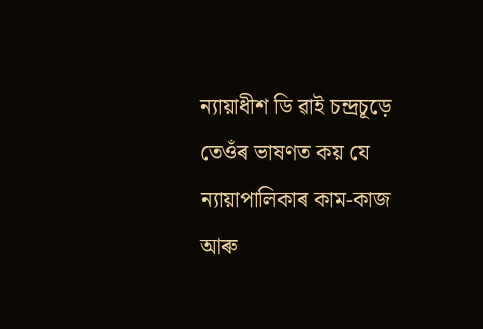ন্যায়াধীশ ডি ৱাই চন্দ্ৰচূড়ে তেওঁৰ ভাষণত কয় যে ন্যায়াপালিকাৰ কাম-কাজ আৰু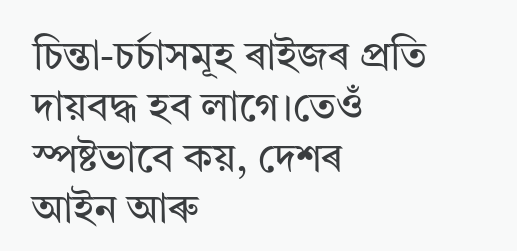চিন্তা-চৰ্চাসমূহ ৰাইজৰ প্ৰতি দায়বদ্ধ হব লাগে।তেওঁ স্পষ্টভাবে কয়, দেশৰ আইন আৰু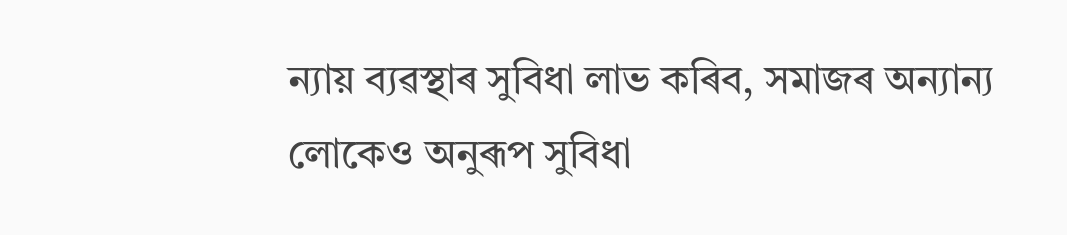ন্যায় ব্যৱস্থাৰ সুবিধা লাভ কৰিব, সমাজৰ অন্যান্য লোকেও অনুৰূপ সুবিধা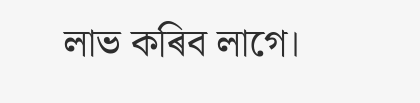লাভ কৰিব লাগে।